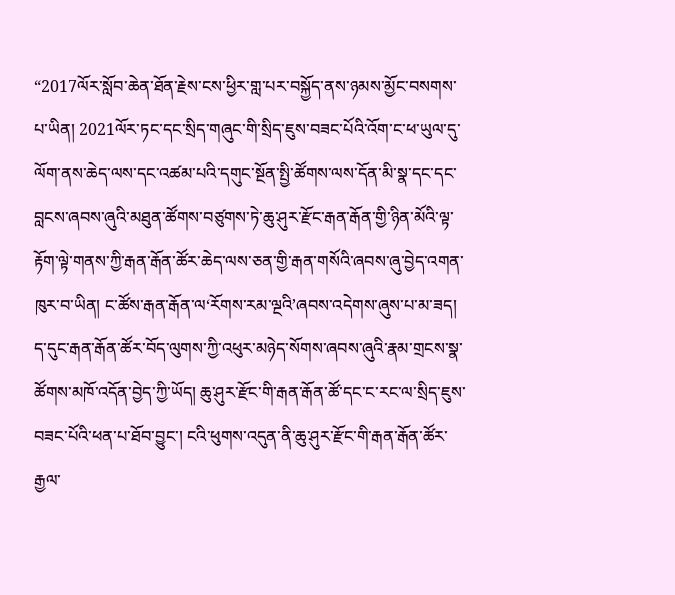“2017ལོར་སློབ་ཆེན་ཐོན་རྗེས་ངས་ཕྱིར་གླ་པར་བསྐྱོད་ནས་ཉམས་མྱོང་བསགས་པ་ཡིན། 2021ལོར་ཏང་དང་སྲིད་གཞུང་གི་སྲིད་ཇུས་བཟང་པོའི་འོག་ང་ཕ་ཡུལ་དུ་ལོག་ནས་ཆེད་ལས་དང་འཚམ་པའི་དགུང་སྔོན་སྤྱི་ཚོགས་ལས་དོན་མི་སྣ་དང་དང་བླངས་ཞབས་ཞུའི་མཐུན་ཚོགས་བཙུགས་ཏེ་ཆུ་ཤུར་རྫོང་རྒན་རྒོན་གྱི་ཉིན་མོའི་ལྟ་རྟོག་ལྟེ་གནས་ཀྱི་རྒན་རྒོན་ཚོར་ཆེད་ལས་ཅན་གྱི་རྒན་གསོའི་ཞབས་ཞུ་བྱེད་འགན་ཁུར་བ་ཡིན། ང་ཚོས་རྒན་རྒོན་ལ‘རོགས་རམ་ལྔའི’ཞབས་འདེགས་ཞུས་པ་མ་ཟད། ད་དུང་རྒན་རྒོན་ཚོར་བོད་ལུགས་ཀྱི་འཕུར་མཉེད་སོགས་ཞབས་ཞུའི་རྣམ་གྲངས་སྣ་ཚོགས་མཁོ་འདོན་བྱེད་ཀྱི་ཡོད། ཆུ་ཤུར་རྫོང་གི་རྒན་རྒོན་ཚོ་དང་ང་རང་ལ་སྲིད་ཇུས་བཟང་པོའི་ཕན་པ་ཐོབ་བྱུང་། ངའི་ཕུགས་འདུན་ནི་ཆུ་ཤུར་རྫོང་གི་རྒན་རྒོན་ཚོར་རྒྱལ་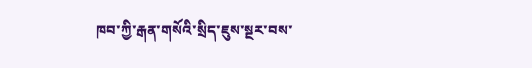ཁབ་ཀྱི་རྒན་གསོའི་སྲིད་ཇུས་སྔར་བས་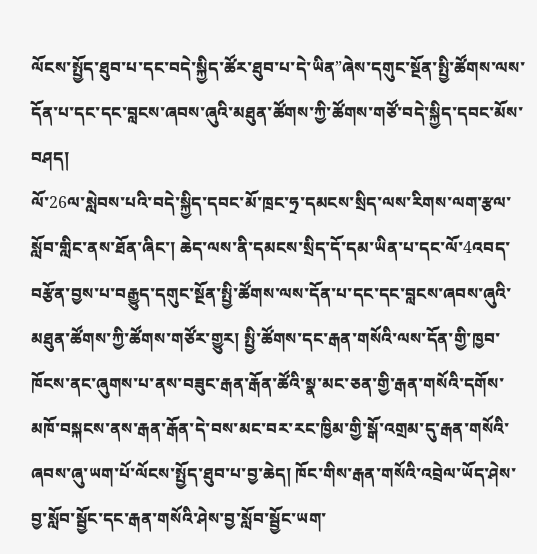ལོངས་སྤྱོད་ཐུབ་པ་དང་བདེ་སྐྱིད་ཚོར་ཐུབ་པ་དེ་ཡིན”ཞེས་དགུང་སྔོན་སྤྱི་ཚོགས་ལས་དོན་པ་དང་དང་བླངས་ཞབས་ཞུའི་མཐུན་ཚོགས་ཀྱི་ཚོགས་གཙོ་བདེ་སྐྱིད་དབང་མོས་བཤད།
ལོ་26ལ་སླེབས་པའི་བདེ་སྐྱིད་དབང་མོ་ཁྲང་ཧྲ་དམངས་སྲིད་ལས་རིགས་ལག་རྩལ་སློབ་གླིང་ནས་ཐོན་ཞིང་། ཆེད་ལས་ནི་དམངས་སྲིད་དོ་དམ་ཡིན་པ་དང་ལོ་4འབད་བརྩོན་བྱས་པ་བརྒྱུད་དགུང་སྔོན་སྤྱི་ཚོགས་ལས་དོན་པ་དང་དང་བླངས་ཞབས་ཞུའི་མཐུན་ཚོགས་ཀྱི་ཚོགས་གཙོར་གྱུར། སྤྱི་ཚོགས་དང་རྒན་གསོའི་ལས་དོན་གྱི་ཁྱབ་ཁོངས་ནང་ཞུགས་པ་ནས་བཟུང་རྒན་རྒོན་ཚོའི་སྣ་མང་ཅན་གྱི་རྒན་གསོའི་དགོས་མཁོ་བསྐངས་ནས་རྒན་རྒོན་དེ་བས་མང་བར་རང་ཁྱིམ་གྱི་སྒོ་འགྲམ་དུ་རྒན་གསོའི་ཞབས་ཞུ་ཡག་པོ་ལོངས་སྤྱོད་ཐུབ་པ་བྱ་ཆེད། ཁོང་གིས་རྒན་གསོའི་འབྲེལ་ཡོད་ཤེས་བྱ་སློབ་སྦྱོང་དང་རྒན་གསོའི་ཤེས་བྱ་སློབ་སྦྱོང་ཡག་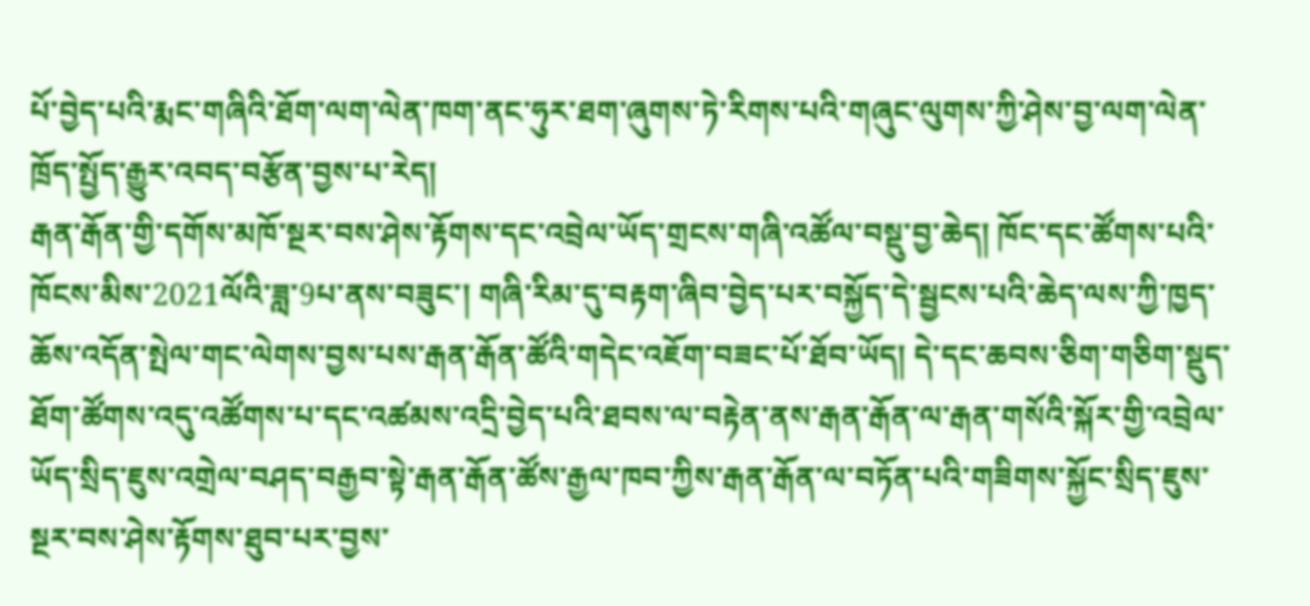པོ་བྱེད་པའི་རྨང་གཞིའི་ཐོག་ལག་ལེན་ཁག་ནང་ཧུར་ཐག་ཞུགས་ཏེ་རིགས་པའི་གཞུང་ལུགས་ཀྱི་ཤེས་བྱ་ལག་ལེན་ཁྲོད་སྤྱོད་རྒྱུར་འབད་བརྩོན་བྱས་པ་རེད།
རྒན་རྒོན་གྱི་དགོས་མཁོ་སྔར་བས་ཤེས་རྟོགས་དང་འབྲེལ་ཡོད་གྲངས་གཞི་འཚོལ་བསྡུ་བྱ་ཆེད། ཁོང་དང་ཚོགས་པའི་ཁོངས་མིས་2021ལོའི་ཟླ་9པ་ནས་བཟུང་། གཞི་རིམ་དུ་བརྟག་ཞིབ་བྱེད་པར་བསྐྱོད་དེ་སྦྱངས་པའི་ཆེད་ལས་ཀྱི་ཁྱད་ཆོས་འདོན་སྤེལ་གང་ལེགས་བྱས་པས་རྒན་རྒོན་ཚོའི་གདེང་འཇོག་བཟང་པོ་ཐོབ་ཡོད། དེ་དང་ཆབས་ཅིག་གཅིག་སྡུད་ཐོག་ཚོགས་འདུ་འཚོགས་པ་དང་འཚམས་འདྲི་བྱེད་པའི་ཐབས་ལ་བརྟེན་ནས་རྒན་རྒོན་ལ་རྒན་གསོའི་སྐོར་གྱི་འབྲེལ་ཡོད་སྲིད་ཇུས་འགྲེལ་བཤད་བརྒྱབ་སྟེ་རྒན་རྒོན་ཚོས་རྒྱལ་ཁབ་ཀྱིས་རྒན་རྒོན་ལ་བཏོན་པའི་གཟིགས་སྐྱོང་སྲིད་ཇུས་སྔར་བས་ཤེས་རྟོགས་ཐུབ་པར་བྱས་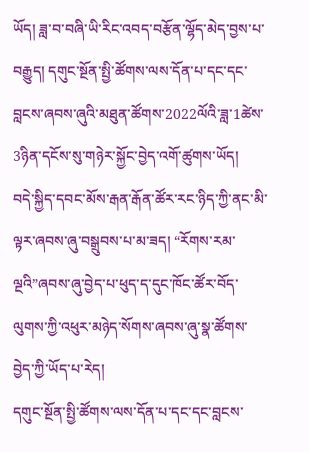ཡོད། ཟླ་བ་བཞི་ཡི་རིང་འབད་བརྩོན་ལྷོད་མེད་བྱས་པ་བརྒྱུད། དགུང་སྔོན་སྤྱི་ཚོགས་ལས་དོན་པ་དང་དང་བླངས་ཞབས་ཞུའི་མཐུན་ཚོགས་2022ལོའི་ཟླ་1ཚེས་3ཉིན་དངོས་སུ་གཉེར་སྐྱོང་བྱེད་འགོ་ཚུགས་ཡོད།
བདེ་སྐྱིད་དབང་མོས་རྒན་རྒོན་ཚོར་རང་ཉིད་ཀྱི་ནང་མི་ལྟར་ཞབས་ཞུ་བསྒྲུབས་པ་མ་ཟད། “རོགས་རམ་ལྔའི”ཞབས་ཞུ་བྱེད་པ་ཕུད་ད་དུང་ཁོང་ཚོར་བོད་ལུགས་ཀྱི་འཕུར་མཉེད་སོགས་ཞབས་ཞུ་སྣ་ཚོགས་བྱེད་ཀྱི་ཡོད་པ་རེད།
དགུང་སྔོན་སྤྱི་ཚོགས་ལས་དོན་པ་དང་དང་བླངས་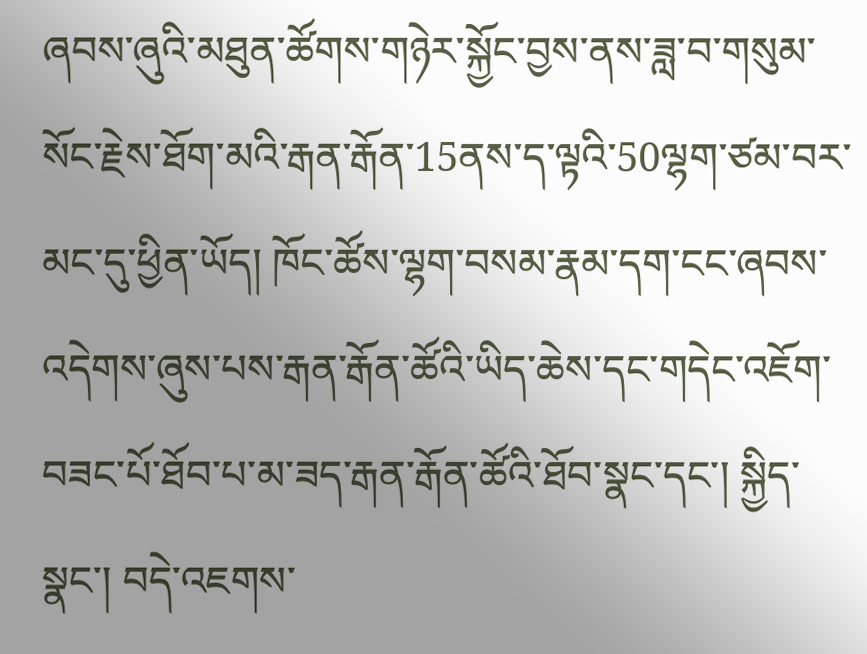ཞབས་ཞུའི་མཐུན་ཚོགས་གཉེར་སྐྱོང་བྱས་ནས་ཟླ་བ་གསུམ་སོང་རྗེས་ཐོག་མའི་རྒན་རྒོན་15ནས་ད་ལྟའི་50ལྷག་ཙམ་བར་མང་དུ་ཕྱིན་ཡོད། ཁོང་ཚོས་ལྷག་བསམ་རྣམ་དག་ངང་ཞབས་འདེགས་ཞུས་པས་རྒན་རྒོན་ཚོའི་ཡིད་ཆེས་དང་གདེང་འཇོག་བཟང་པོ་ཐོབ་པ་མ་ཟད་རྒན་རྒོན་ཚོའི་ཐོབ་སྣང་དང་། སྐྱིད་སྣང་། བདེ་འཇགས་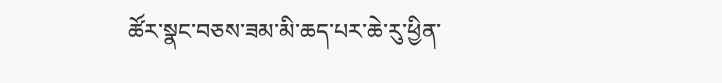ཚོར་སྣང་བཅས་ཟམ་མི་ཆད་པར་ཆེ་རུ་ཕྱིན་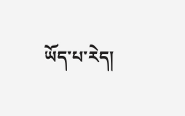ཡོད་པ་རེད།